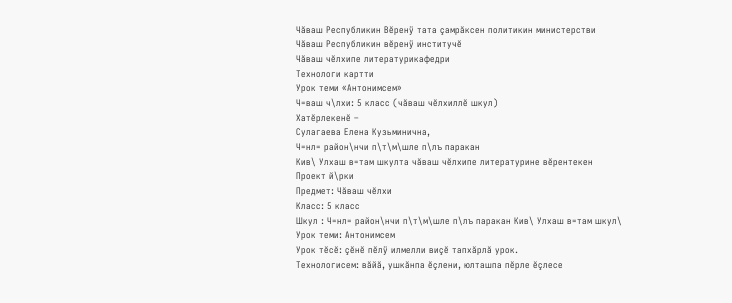Чăваш Республикин Вĕренÿ тата çамрăксен политикин министерстви
Чăваш Республикин вĕренÿ институчĕ
Чăваш чĕлхипе литературикафедри
Технологи картти
Урок теми «Антонимсем»
Ч=ваш ч\лхи: 5 класс (чăваш чĕлхиллĕ шкул)
Хатĕрлекенĕ –
Сулагаева Елена Кузьминична,
Ч=нл= район\нчи п\т\м\шле п\лъ паракан
Кив\ Улхаш в=там шкулта чăваш чĕлхипе литературине вĕрентекен
Проект й\рки
Предмет: Чăваш чĕлхи
Класс: 5 класс
Шкул : Ч=нл= район\нчи п\т\м\шле п\лъ паракан Кив\ Улхаш в=там шкул\
Урок теми: Антонимсем
Урок тĕсĕ: çĕнĕ пĕлÿ илмелли виçĕ тапхăрлă урок.
Технологисем: вăйă, ушкăнпа ĕçлени, юлташпа пĕрле ĕçлесе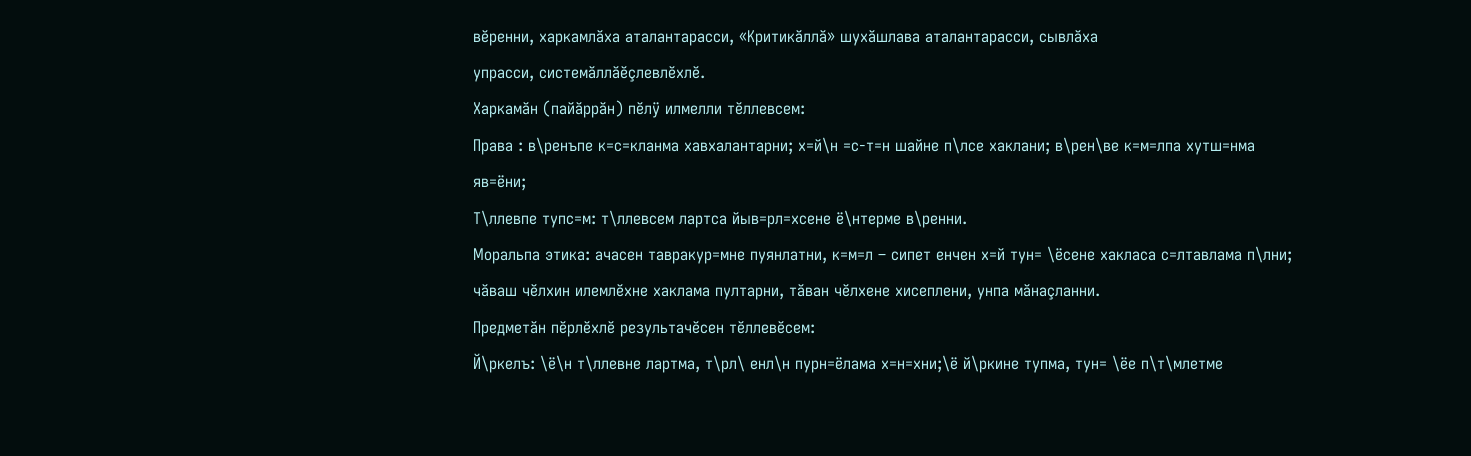вĕренни, харкамлăха аталантарасси, «Критикăллă» шухăшлава аталантарасси, сывлăха
упрасси, системăллăĕçлевлĕхлĕ.
Харкамăн (пайăррăн) пĕлÿ илмелли тĕллевсем:
Права : в\ренъпе к=с=кланма хавхалантарни; х=й\н =с-т=н шайне п\лсе хаклани; в\рен\ве к=м=лпа хутш=нма
яв=ёни;
Т\ллевпе тупс=м: т\ллевсем лартса йыв=рл=хсене ё\нтерме в\ренни.
Моральпа этика: ачасен тавракур=мне пуянлатни, к=м=л – сипет енчен х=й тун= \ёсене хакласа с=лтавлама п\лни;
чăваш чĕлхин илемлĕхне хаклама пултарни, тăван чĕлхене хисеплени, унпа мăнаçланни.
Предметăн пĕрлĕхлĕ результачĕсен тĕллевĕсем:
Й\ркелъ: \ё\н т\ллевне лартма, т\рл\ енл\н пурн=ёлама х=н=хни;\ё й\ркине тупма, тун= \ёе п\т\млетме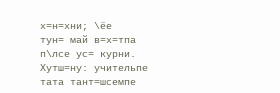х=н=хни; \ёе
тун= май в=х=тпа п\лсе ус= курни. Хутш=ну: учительпе тата тант=шсемпе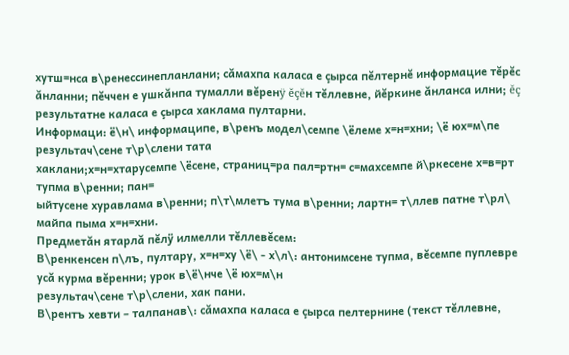хутш=нса в\ренессинепланлани; сăмахпа каласа е çырса пĕлтернĕ информацие тĕрĕс
ăнланни; пĕччен е ушкăнпа тумалли вĕренÿ ĕçĕн тĕллевне, йĕркине ăнланса илни; ĕç результатне каласа е çырса хаклама пултарни.
Информаци: ё\н\ информаципе, в\ренъ модел\семпе \ёлеме х=н=хни; \ё юх=м\пе результач\сене т\р\слени тата
хаклани;х=н=хтарусемпе \ёсене, страниц=ра пал=ртн= с=махсемпе й\ркесене х=в=рт тупма в\ренни; пан=
ыйтусене хуравлама в\ренни; п\т\млетъ тума в\ренни; лартн= т\ллев патне т\рл\ майпа пыма х=н=хни.
Предметăн ятарлă пĕлÿ илмелли тĕллевĕсем:
В\ренкенсен п\лъ, пултару, х=н=ху \ё\ - х\л\: антонимсене тупма, вĕсемпе пуплевре усă курма вĕренни; урок в\ё\нче \ё юх=м\н
результач\сене т\р\слени, хак пани.
В\рентъ хевти – талпанав\: сăмахпа каласа е çырса пелтернине (текст тĕллевне,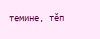темине, тĕп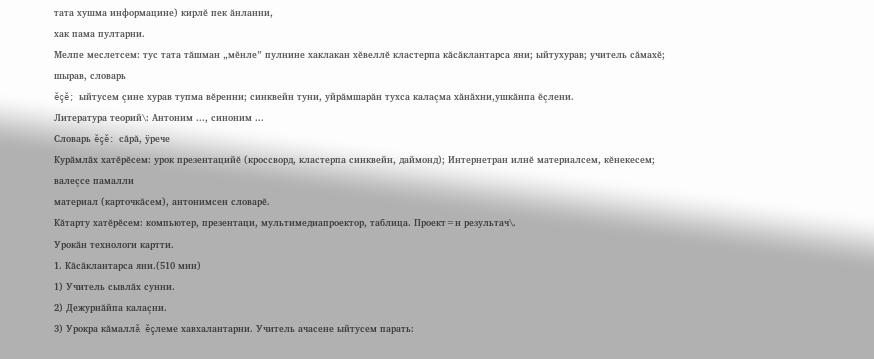тата хушма информацине) кирлĕ пек ăнланни,
хак пама пултарни.
Мелпе меслетсем: тус тата тăшман „мĕнле” пулнине хаклакан хĕвеллĕ кластерпа кăсăклантарса яни; ыйтухурав; учитель сăмахĕ; шырав, словарь
ĕçĕ; ыйтусем çине хурав тупма вĕренни; синквейн туни, уйрăмшарăн тухса калаçма хăнăхни,ушкăнпа ĕçлени.
Литература теорий\: Антоним ..., синоним ...
Словарь ĕçĕ: сăрă, ÿрече
Курăмлăх хатĕрĕсем: урок презентацийĕ (кроссворд, кластерпа синквейн, даймонд); Интернетран илнĕ материалсем, кĕнекесем; валеçсе памалли
материал (карточкăсем), антонимсен словарĕ.
Кăтарту хатĕрĕсем: компьютер, презентаци, мультимедиапроектор, таблица. Проект=н результач\.
Урокăн технологи картти.
1. Кăсăклантарса яни.(510 мин)
1) Учитель сывлăх сунни.
2) Дежурнăйпа калаçни.
3) Урокра кăмаллă ĕçлеме хавхалантарни. Учитель ачасене ыйтусем парать: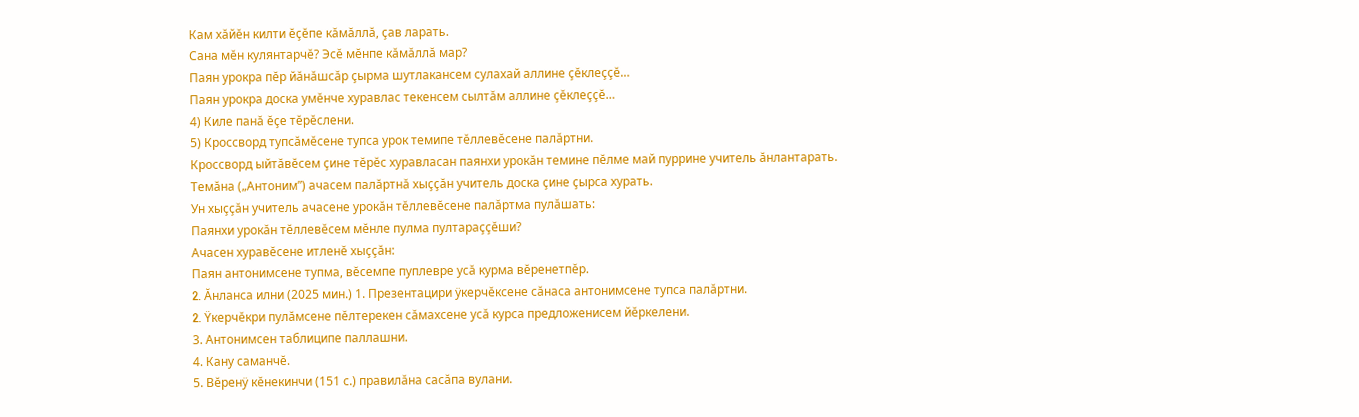Кам хăйĕн килти ĕçĕпе кăмăллă, çав ларать.
Сана мĕн кулянтарчĕ? Эсĕ мĕнпе кăмăллă мар?
Паян урокра пĕр йăнăшсăр çырма шутлакансем сулахай аллине çĕклеççĕ…
Паян урокра доска умĕнче хуравлас текенсем сылтăм аллине çĕклеççĕ…
4) Киле панă ĕçе тĕрĕслени.
5) Кроссворд тупсăмĕсене тупса урок темипе тĕллевĕсене палăртни.
Кроссворд ыйтăвĕсем çине тĕрĕс хуравласан паянхи урокăн темине пĕлме май пуррине учитель ăнлантарать.
Темăна („Антоним”) ачасем палăртнă хыççăн учитель доска çине çырса хурать.
Ун хыççăн учитель ачасене урокăн тĕллевĕсене палăртма пулăшать:
Паянхи урокăн тĕллевĕсем мĕнле пулма пултараççĕши?
Ачасен хуравĕсене итленĕ хыççăн:
Паян антонимсене тупма, вĕсемпе пуплевре усă курма вĕренетпĕр.
2. Ăнланса илни (2025 мин.) 1. Презентацири ÿкерчĕксене сăнаса антонимсене тупса палăртни.
2. Ÿкерчĕкри пулăмсене пĕлтерекен сăмахсене усă курса предложенисем йĕркелени.
3. Антонимсен таблиципе паллашни.
4. Кану саманчĕ.
5. Вĕренÿ кĕнекинчи (151 с.) правилăна сасăпа вулани.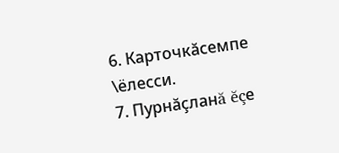6. Карточкăсемпе \ёлесси.
7. Пурнăçланă ĕçе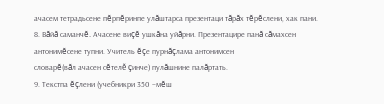ачасем тетрадьсене пĕрпĕринпе улăштарса презентаци тăрăх тĕрĕслени, хак пани.
8. Вăйă саманчĕ. Ачасене виçĕ ушкăна уйăрни. Презентацире панă сăмахсен антонимĕсене тупни. Учитель ĕçе пурнăçлама антонимсен
словарĕ(вăл ачасен сĕтелĕ çинче) пулăшнине палăртать.
9. Текстпа ĕçлени (учебникри 350 –мĕш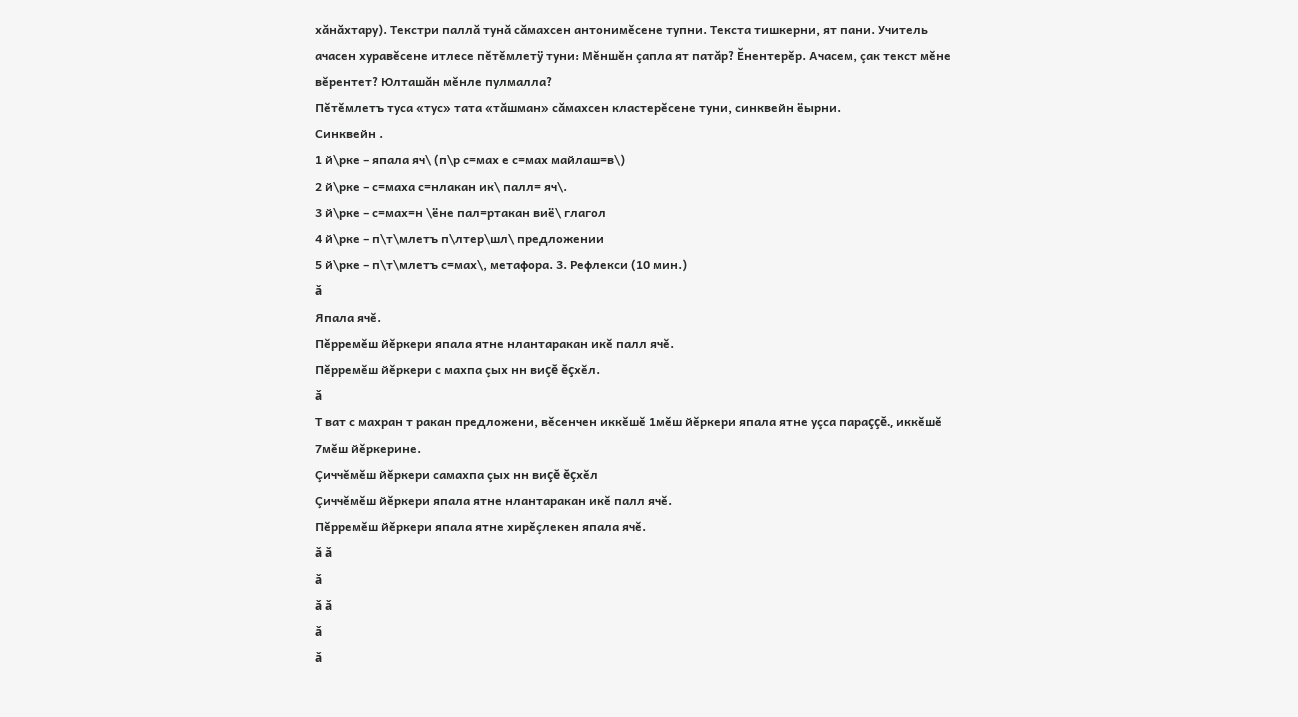хăнăхтару). Текстри паллă тунă сăмахсен антонимĕсене тупни. Текста тишкерни, ят пани. Учитель
ачасен хуравĕсене итлесе пĕтĕмлетÿ туни: Мĕншĕн çапла ят патăр? Ĕнентерĕр. Ачасем, çак текст мĕне вĕрентет? Юлташăн мĕнле пулмалла?
Пĕтĕмлетъ туса «тус» тата «тăшман» сăмахсен кластерĕсене туни, синквейн ёырни.
Синквейн .
1 й\рке – япала яч\ (п\р с=мах е с=мах майлаш=в\)
2 й\рке – с=маха с=нлакан ик\ палл= яч\.
3 й\рке – с=мах=н \ёне пал=ртакан виё\ глагол
4 й\рке – п\т\млетъ п\лтер\шл\ предложении
5 й\рке – п\т\млетъ с=мах\, метафора. 3. Рефлекси (10 мин.)
ǎ
Япала ячĕ.
Пĕрремĕш йĕркери япала ятне нлантаракан икĕ палл ячĕ.
Пĕрремĕш йĕркери с махпа çых нн виçĕ ĕçхĕл.
ǎ
Т ват с махран т ракан предложени, вĕсенчен иккĕшĕ 1мĕш йĕркери япала ятне уçса параççĕ., иккĕшĕ 7мĕш йĕркерине.
Çиччĕмĕш йĕркери самахпа çых нн виçĕ ĕçхĕл
Çиччĕмĕш йĕркери япала ятне нлантаракан икĕ палл ячĕ.
Пĕрремĕш йĕркери япала ятне хирĕçлекен япала ячĕ.
ǎ ǎ
ǎ
ǎ ǎ
ǎ
ǎ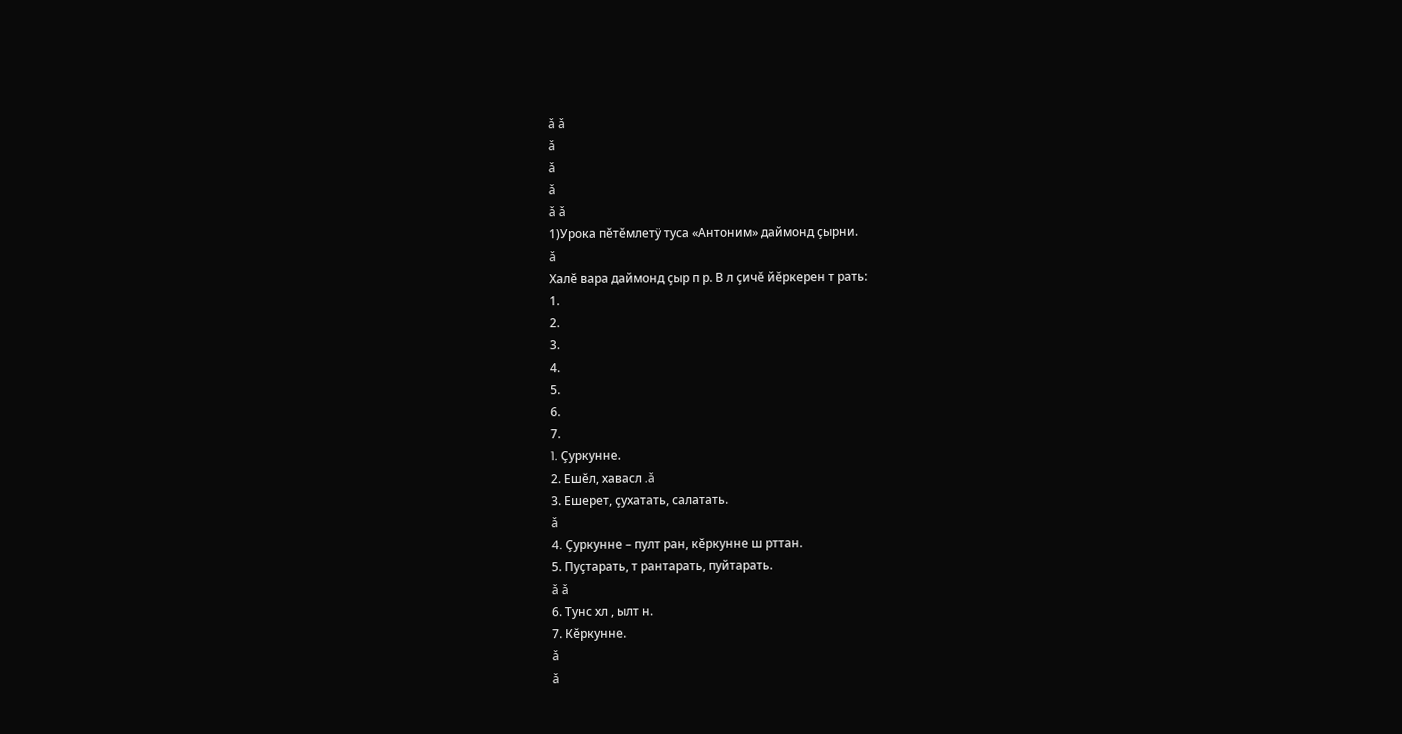ǎ ǎ
ǎ
ǎ
ǎ
ǎ ǎ
1)Урока пĕтĕмлетÿ туса «Антоним» даймонд çырни.
ǎ
Халĕ вара даймонд çыр п р. В л çичĕ йĕркерен т рать:
1.
2.
3.
4.
5.
6.
7.
1. Çуркунне.
2. Ешĕл, хавасл .ǎ
3. Ешерет, çухатать, салатать.
ǎ
4. Çуркунне – пулт ран, кĕркунне ш рттан.
5. Пуçтарать, т рантарать, пуйтарать.
ǎ ǎ
6. Тунс хл , ылт н.
7. Кĕркунне.
ǎ
ǎ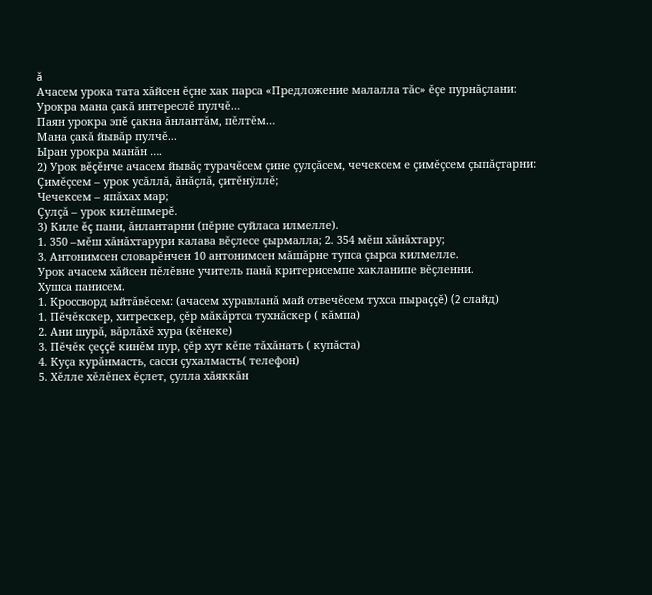ǎ
Ачасем урока тата хăйсен ĕçне хак парса «Предложение малалла тăс» ĕçе пурнăçлани:
Урокра мана çакă интереслĕ пулчĕ…
Паян урокра эпĕ çакна ăнлантăм, пĕлтĕм…
Мана çакă йывăр пулчĕ...
Ыран урокра манăн ….
2) Урок вĕçĕнче ачасем йывăç турачĕсем çине çулçăсем, чечексем е çимĕçсем çыпăçтарни:
Çимĕçсем – урок усăллă, ăнăçлă, çитĕнÿллĕ;
Чечексем – япăхах мар;
Çулçă – урок килĕшмерĕ.
3) Киле ĕç пани, ăнлантарни (пĕрне суйласа илмелле).
1. 350 –мĕш хăнăхтарури калава вĕçлесе çырмалла; 2. 354 мĕш хăнăхтару;
3. Антонимсен словарĕнчен 10 антонимсен мăшăрне тупса çырса килмелле.
Урок ачасем хăйсен пĕлĕвне учитель панă критерисемпе хакланипе вĕçленни.
Хушса панисем.
1. Кроссворд ыйтăвĕсем: (ачасем хуравланă май отвечĕсем тухса пыраççĕ) (2 слайд)
1. Пĕчĕкскер, хитрескер, çĕр мăкăртса тухнăскер ( кăмпа)
2. Ани шурă, вăрлăхĕ хура (кĕнеке)
3. Пĕчĕк çеççĕ кинĕм пур, çĕр хут кĕпе тăхăнать ( купăста)
4. Куçа курăнмасть, сасси çухалмасть( телефон)
5. Хĕлле хĕлĕпех ĕçлет, çулла хăяккăн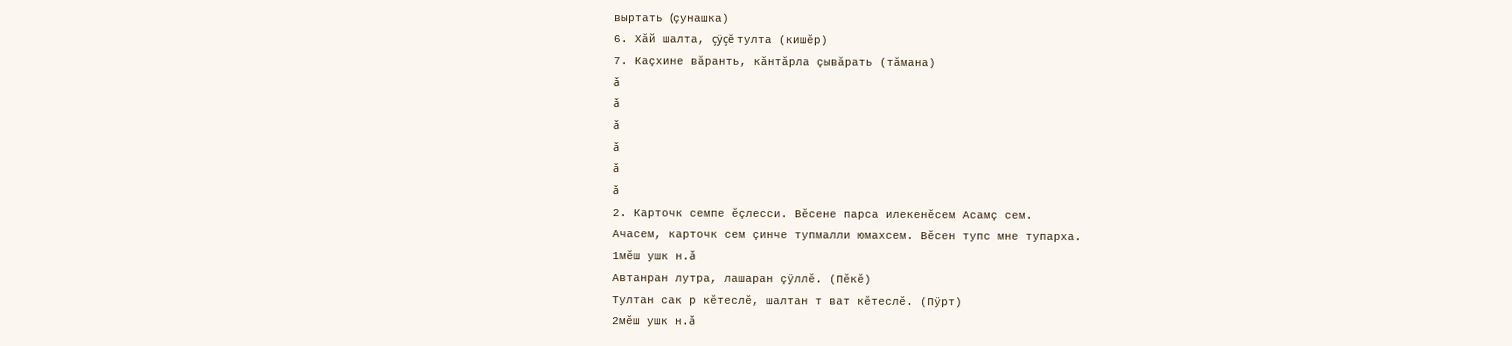выртать (çунашка)
6. Хăй шалта, çÿçĕ тулта (кишĕр)
7. Каçхине вăранть, кăнтăрла çывăрать (тăмана)
ǎ
ǎ
ǎ
ǎ
ǎ
ǎ
2. Карточк семпе ĕçлесси. Вĕсене парса илекенĕсем Асамç сем.
Ачасем, карточк сем çинче тупмалли юмахсем. Вĕсен тупс мне тупарха.
1мĕш ушк н.ǎ
Автанран лутра, лашаран çÿллĕ. (Пĕкĕ)
Тултан сак р кĕтеслĕ, шалтан т ват кĕтеслĕ. (Пÿрт)
2мĕш ушк н.ǎ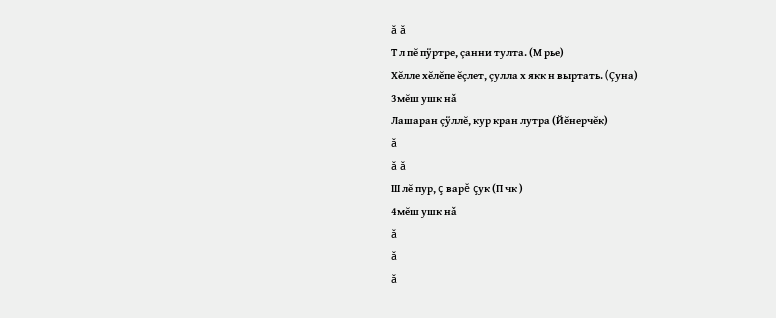ǎ ǎ
Т л пĕ пÿртре, çанни тулта. (М рье)
Хĕлле хĕлĕпе ĕçлет, çулла х якк н выртать. (Çуна)
3мĕш ушк нǎ
Лашаран çÿллĕ, кур кран лутра (Йĕнерчĕк)
ǎ
ǎ ǎ
Ш лĕ пур, ç варĕ çук (П чк )
4мĕш ушк нǎ
ǎ
ǎ
ǎ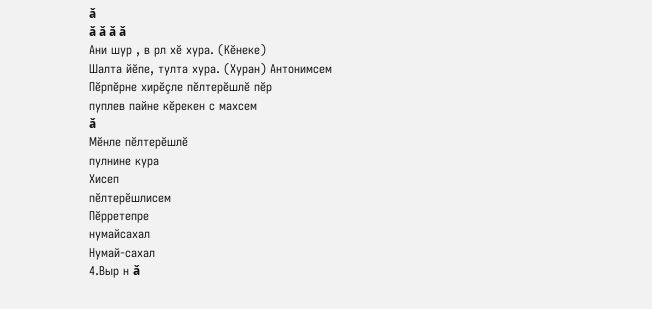ǎ
ǎ ǎ ǎ ǎ
Ани шур , в рл хĕ хура. (Кĕнеке)
Шалта йĕпе, тулта хура. (Хуран) Антонимсем
Пĕрпĕрне хирĕçле пĕлтерĕшлĕ пĕр
пуплев пайне кĕрекен с махсем
ǎ
Мĕнле пĕлтерĕшлĕ
пулнине кура
Хисеп
пĕлтерĕшлисем
Пĕрретепре
нумайсахал
Нумай-сахал
4.Выр н ǎ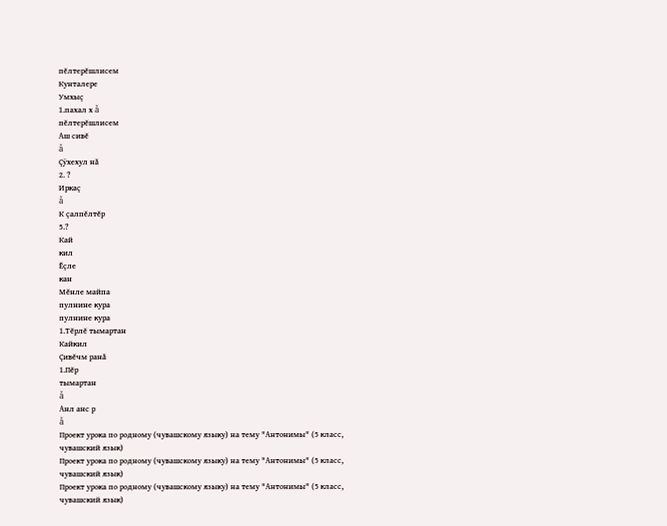пĕлтерĕшлисем
Кунталере
Умхыç
1.пахал х ǎ
пĕлтерĕшлисем
Аш сивĕ
ǎ
Çÿхехул нǎ
2. ?
Иркаç
ǎ
К çалпĕлтĕр
5.?
Кай
кил
Ĕçле
кан
Мĕнле майпа
пулнине кура
пулнине кура
1.Тĕрлĕ тымартан
Кайкил
Çивĕчм ранǎ
1.Пĕр
тымартан
ǎ
Анл анс р
ǎ
Проект урока по родному (чувашскому языку) на тему "Антонимы" (5 класс, чувашский язык)
Проект урока по родному (чувашскому языку) на тему "Антонимы" (5 класс, чувашский язык)
Проект урока по родному (чувашскому языку) на тему "Антонимы" (5 класс, чувашский язык)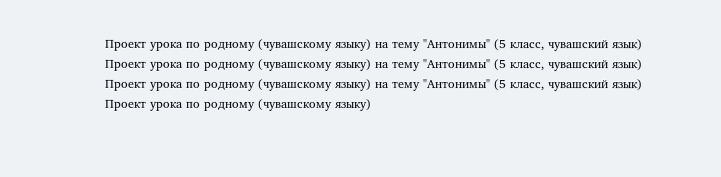Проект урока по родному (чувашскому языку) на тему "Антонимы" (5 класс, чувашский язык)
Проект урока по родному (чувашскому языку) на тему "Антонимы" (5 класс, чувашский язык)
Проект урока по родному (чувашскому языку) на тему "Антонимы" (5 класс, чувашский язык)
Проект урока по родному (чувашскому языку)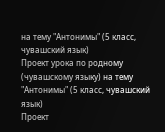на тему "Антонимы" (5 класс, чувашский язык)
Проект урока по родному (чувашскому языку) на тему "Антонимы" (5 класс, чувашский язык)
Проект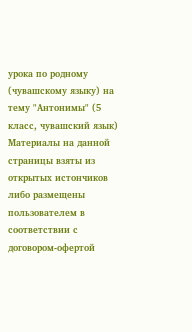урока по родному (чувашскому языку) на тему "Антонимы" (5 класс, чувашский язык)
Материалы на данной страницы взяты из открытых истончиков либо размещены пользователем в соответствии с договором-офертой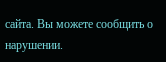сайта. Вы можете сообщить о нарушении.